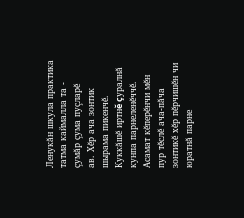Ленукăн шкула практика татма каймалла та - çумăр çума пуçларĕ
ав. Хĕр ача зонтик шырама пикенчĕ. Куккăшĕ иртнĕ çуралнă кунпа парнеленĕччĕ.
Асамат кĕперĕнчи мĕн пур тĕслĕ ача-пăча зонтикĕ хĕр пĕрчишĕн чи юратнă парне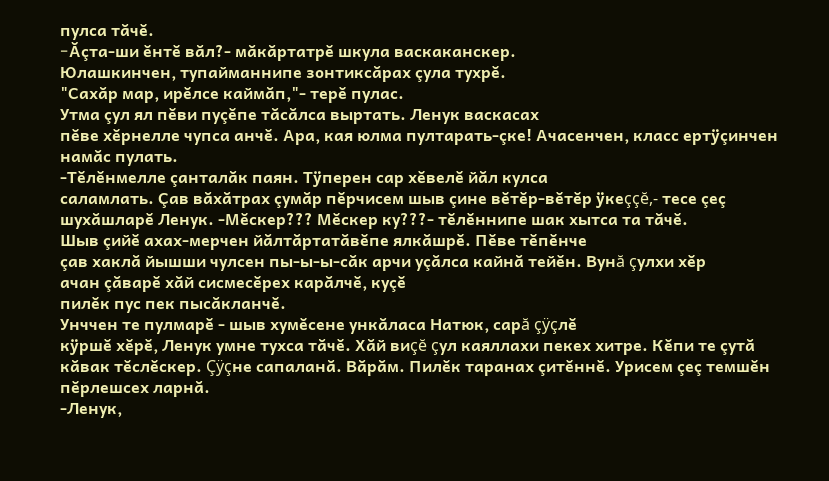пулса тăчĕ.
-Ăçта-ши ĕнтĕ вăл?- мăкăртатрĕ шкула васкаканскер.
Юлашкинчен, тупайманнипе зонтиксăрах çула тухрĕ.
"Сахăр мар, ирĕлсе каймăп,"- терĕ пулас.
Утма çул ял пĕви пуçĕпе тăсăлса выртать. Ленук васкасах
пĕве хĕрнелле чупса анчĕ. Ара, кая юлма пултарать-çке! Ачасенчен, класс ертÿçинчен
намăс пулать.
-Тĕлĕнмелле çанталăк паян. Тÿперен сар хĕвелĕ йăл кулса
саламлать. Çав вăхăтрах çумăр пĕрчисем шыв çине вĕтĕр-вĕтĕр ÿкеççĕ,- тесе çеç
шухăшларĕ Ленук. -Мĕскер??? Мĕскер ку???- тĕлĕннипе шак хытса та тăчĕ.
Шыв çийĕ ахах-мерчен йăлтăртатăвĕпе ялкăшрĕ. Пĕве тĕпĕнче
çав хаклă йышши чулсен пы-ы-ы-сăк арчи уçăлса кайнă тейĕн. Вунă çулхи хĕр
ачан çăварĕ хăй сисмесĕрех карăлчĕ, куçĕ
пилĕк пус пек пысăкланчĕ.
Унччен те пулмарĕ - шыв хумĕсене ункăласа Натюк, сарă çÿçлĕ
кÿршĕ хĕрĕ, Ленук умне тухса тăчĕ. Хăй виçĕ çул каяллахи пекех хитре. Кĕпи те çутă
кăвак тĕслĕскер. Çÿçне сапаланă. Вăрăм. Пилĕк таранах çитĕннĕ. Урисем çеç темшĕн
пĕрлешсех ларнă.
-Ленук,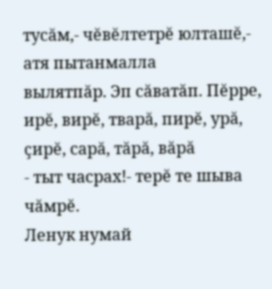тусăм,- чĕвĕлтетрĕ юлташĕ,- атя пытанмалла
вылятпăр. Эп сăватăп. Пĕрре, ирĕ, вирĕ, тварă, пирĕ, урă, çирĕ, сарă, тăрă, вăрă
- тыт часрах!- терĕ те шыва чăмрĕ.
Ленук нумай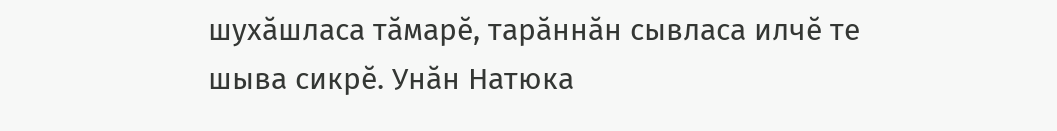шухăшласа тăмарĕ, тарăннăн сывласа илчĕ те
шыва сикрĕ. Унăн Натюка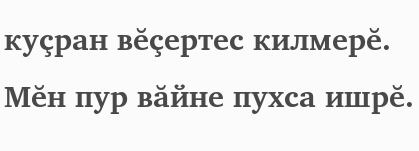куçран вĕçертес килмерĕ. Мĕн пур вăйне пухса ишрĕ.